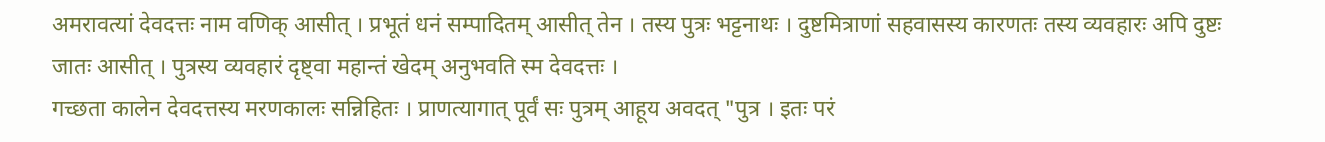अमरावत्यां देवदत्तः नाम वणिक् आसीत् । प्रभूतं धनं सम्पादितम् आसीत् तेन । तस्य पुत्रः भट्टनाथः । दुष्टमित्राणां सहवासस्य कारणतः तस्य व्यवहारः अपि दुष्टः जातः आसीत् । पुत्रस्य व्यवहारं दृष्ट्वा महान्तं खेदम् अनुभवति स्म देवदत्तः ।
गच्छता कालेन देवदत्तस्य मरणकालः सन्निहितः । प्राणत्यागात् पूर्वं सः पुत्रम् आहूय अवदत् "पुत्र । इतः परं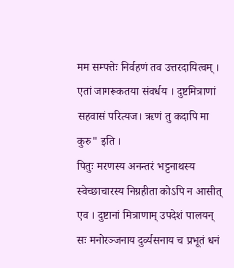मम सम्पत्तेः निर्वहणं तव उत्तरदायित्वम् । एतां जागरूकतया संवर्धय । दुष्टमित्राणां सहवासं परित्यज। ऋणं तु कदापि मा कुरु" इति ।
पितुः मरणस्य अनन्तरं भट्टनाथस्य स्वेच्छाचारस्य निग्रहीता कोऽपि न आसीत् एव । दुष्टानां मित्राणाम् उपदेशं पालयन् सः मनोरञ्जनाय दुर्व्यसनाय च प्रभूतं धनं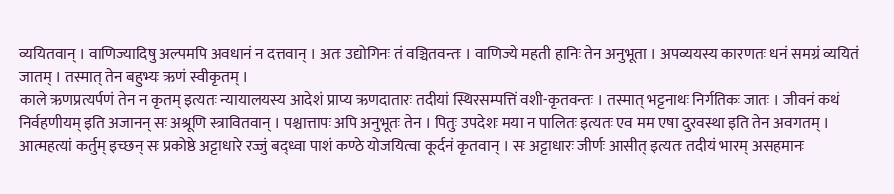व्ययितवान् । वाणिज्यादिषु अल्पमपि अवधानं न दत्तवान् । अतः उद्योगिनः तं वञ्चितवन्तः । वाणिज्ये महती हानिः तेन अनुभूता । अपव्ययस्य कारणतः धनं समग्रं व्ययितं जातम् । तस्मात् तेन बहुभ्यः ऋणं स्वीकृतम् ।
काले ऋणप्रत्यर्पणं तेन न कृतम् इत्यतः न्यायालयस्य आदेशं प्राप्य ऋणदातारः तदीयां स्थिरसम्पत्तिं वशी-कृतवन्तः । तस्मात् भट्टनाथः निर्गतिकः जातः । जीवनं कथं निर्वहणीयम् इति अजानन् सः अश्रूणि स्त्रावितवान् । पश्चात्तापः अपि अनुभूतः तेन । पितुः उपदेशः मया न पालितः इत्यतः एव मम एषा दुरवस्था इति तेन अवगतम् ।
आत्महत्यां कर्तुम् इच्छन् सः प्रकोष्ठे अट्टाधारे रज्जुं बद्ध्वा पाशं कण्ठे योजयित्वा कूर्दनं कृतवान् । सः अट्टाधारः जीर्णः आसीत् इत्यतः तदीयं भारम् असहमानः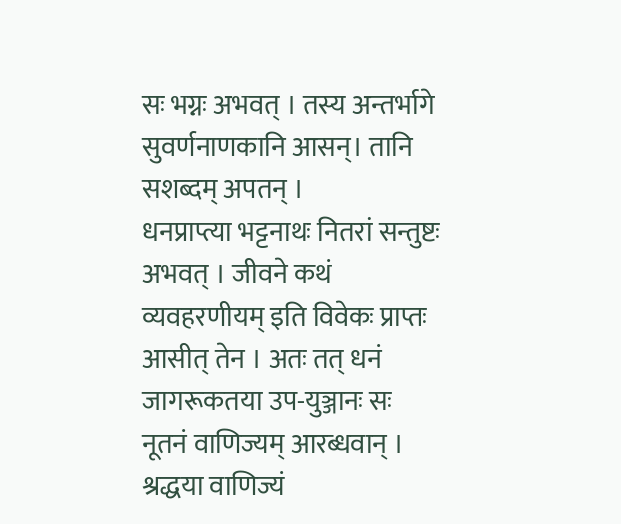सः भग्नः अभवत् । तस्य अन्तर्भागे सुवर्णनाणकानि आसन्। तानि सशब्दम् अपतन् ।
धनप्राप्त्या भट्टनाथः नितरां सन्तुष्टः अभवत् । जीवने कथं व्यवहरणीयम् इति विवेकः प्राप्तः आसीत् तेन । अतः तत् धनं जागरूकतया उप-युञ्जानः सः नूतनं वाणिज्यम् आरब्धवान् । श्रद्धया वाणिज्यं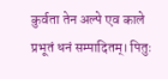कुर्वता तेन अल्पे एव काले प्रभूतं धनं सम्पादितम्। पितुः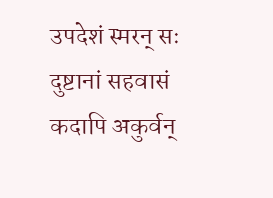उपदेशं स्मरन् सः दुष्टानां सहवासं कदापि अकुर्वन्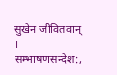सुखेन जीवितवान् ।
सम्भाषणसन्देश:,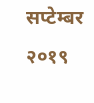सप्टेम्बर २०१९